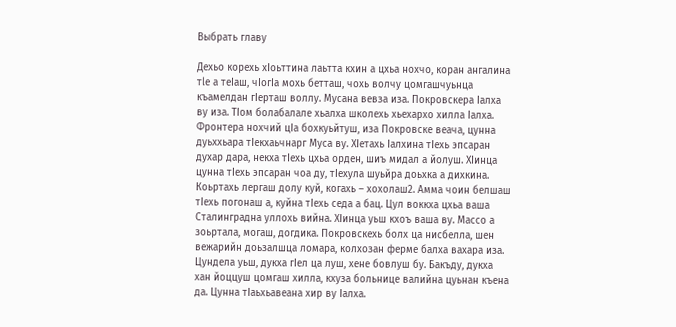Выбрать главу

Дехьо корехь хІоьттина лаьтта кхин а цхьа нохчо, коран ангалина тle а теІаш, чІогІа мохь бетташ, чохь волчу цомгашчуьнца къамелдан гІерташ воллу. Мусана вевза иза. Покровскера Іалха ву иза. ТІом болабалале хьалха школехь хьехархо хилла Іалха. Фронтера нохчий цІа бохкуьйтуш, иза Покровске веача, цунна дуьххьара тІекхаьчнарг Муса ву. ХІетахь Іалхина тІехь эпсаран духар дара, некха тІехь цхьа орден, шиъ мидал а йолуш. ХІинца цунна тІехь эпсаран чоа ду, тІехула шуьйра доьхка а дихкина. Коьртахь лергаш долу куй, когахь – хохолаш2. Амма чоин белшаш тІехь погонаш а, куйна тІехь седа а бац. Цул воккха цхьа ваша Сталинградна уллохь вийна. ХІинца уьш кхоъ ваша ву. Массо а зоьртала, могаш, догдика. Покровскехь болх ца нисбелла, шен вежарийн доьзалшца ломара, колхозан ферме балха вахара иза. Цундела уьш, дукха гІел ца луш, хене бовлуш бу. Бакъду, дукха хан йоццуш цомгаш хилла, кхуза больнице валийна цуьнан къена да. Цунна тІаьхьавеана хир ву Іалха.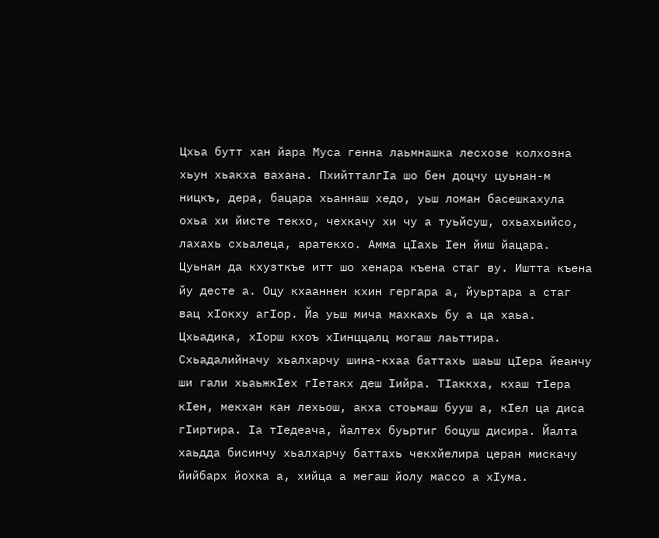Цхьа бутт хан йара Муса генна лаьмнашка лесхозе колхозна хьун хьакха вахана. ПхийтталгІа шо бен доцчу цуьнан-м ницкъ, дера, бацара хьаннаш хедо, уьш ломан басешкахула охьа хи йисте текхо, чехкачу хи чу а туьйсуш, охьахьийсо, лахахь схьалеца, аратекхо. Амма цІахь Іен йиш йацара. Цуьнан да кхузткъе итт шо хенара къена стаг ву. Иштта къена йу десте а. Оцу кхааннен кхин гергара а, йуьртара а стаг вац хІокху агІор. Йа уьш мича махкахь бу а ца хаьа. Цхьадика, хІорш кхоъ хІинццалц могаш лаьттира. Схьадалийначу хьалхарчу шина-кхаа баттахь шаьш цІера йеанчу ши гали хьаьжкІех гІетакх деш Іийра. ТІаккха, кхаш тІера кІен, мекхан кан лехьош, акха стоьмаш бууш а, кІел ца диса гІиртира. Іа тІедеача, йалтех буьртиг боцуш дисира. Йалта хаьдда бисинчу хьалхарчу баттахь чекхйелира церан мискачу йийбарх йохка а, хийца а мегаш йолу массо а хІума.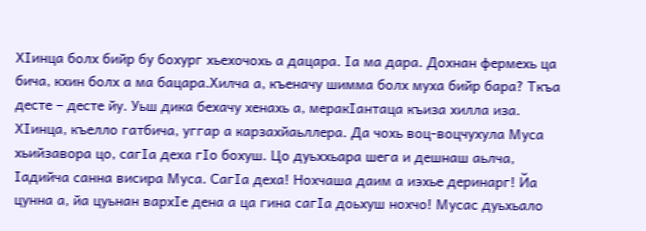ХІинца болх бийр бу бохург хьехочохь а дацара. Іа ма дара. Дохнан фермехь ца бича, кхин болх а ма бацара.Хилча а, къеначу шимма болх муха бийр бара? Ткъа десте – десте йу. Уьш дика бехачу хенахь а, меракІантаца къиза хилла иза. ХІинца, къелло гатбича, уггар а карзахйаьллера. Да чохь воц-воцчухула Муса хьийзавора цо, сагІа деха гІо бохуш. Цо дуьххьара шега и дешнаш аьлча, Іадийча санна висира Муса. СагІа деха! Нохчаша даим а иэхье деринарг! Йа цунна а, йа цуьнан вархІе дена а ца гина сагІа доьхуш нохчо! Мусас дуьхьало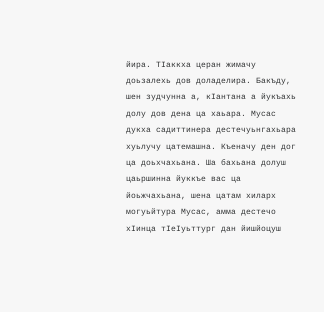йира. ТІаккха церан жимачу доьзалехь дов доладелира. Бакъду, шен зудчунна а, кІантана а йукъахь долу дов дена ца хаьара. Мусас дукха садиттинера дестечуьнгахьара хуьлучу цатемашна. Къеначу ден дог ца доьхчахьана. Ша бахьана долуш цаьршинна йуккъе вас ца йоьжчахьана, шена цатам хиларх могуьйтура Мусас, амма дестечо хІинца тІеІуьттург дан йишйоцуш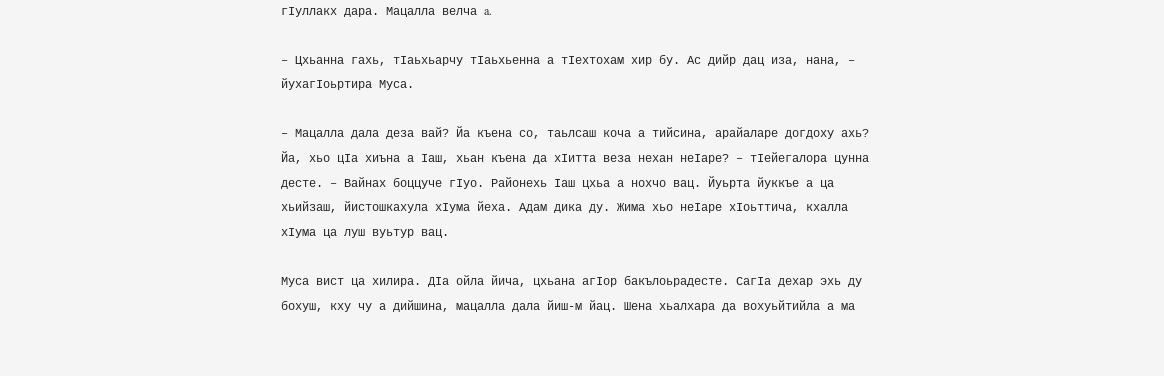гІуллакх дара. Мацалла велча a.

– Цхьанна гахь, тІаьхьарчу тІаьхьенна а тІехтохам хир бу. Ас дийр дац иза, нана, – йухагІоьртира Муса.

– Мацалла дала деза вай? Йа къена со, таьлсаш коча а тийсина, арайаларе догдоху ахь? Йа, хьо цІа хиъна а Іаш, хьан къена да хІитта веза нехан неІаре? – тІейегалора цунна десте. – Вайнах боццуче гІуо. Районехь Іаш цхьа а нохчо вац. Йуьрта йуккъе а ца хьийзаш, йистошкахула хІума йеха. Адам дика ду. Жима хьо неІаре хІоьттича, кхалла хІума ца луш вуьтур вац.

Муса вист ца хилира. ДІа ойла йича, цхьана aгІop бакълоьрадесте. СагІа дехар эхь ду бохуш, кху чу а дийшина, мацалла дала йиш-м йац. Шена хьалхара да вохуьйтийла а ма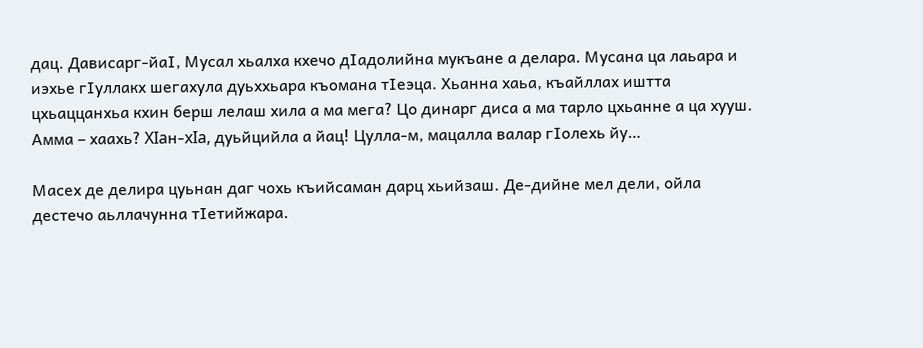дац. Дависарг-йаІ, Мусал хьалха кхечо дІадолийна мукъане а делара. Мусана ца лаьара и иэхье гІуллакх шегахула дуьххьара къомана тІеэца. Хьанна хаьа, къайллах иштта цхьаццанхьа кхин берш лелаш хила а ма мега? Цо динарг диса а ма тарло цхьанне а ца хууш. Амма – хаахь? XIaн-xIa, дуьйцийла а йац! Цулла-м, мацалла валар гІолехь йу…

Масех де делира цуьнан даг чохь къийсаман дарц хьийзаш. Де-дийне мел дели, ойла дестечо аьллачунна тІетийжара.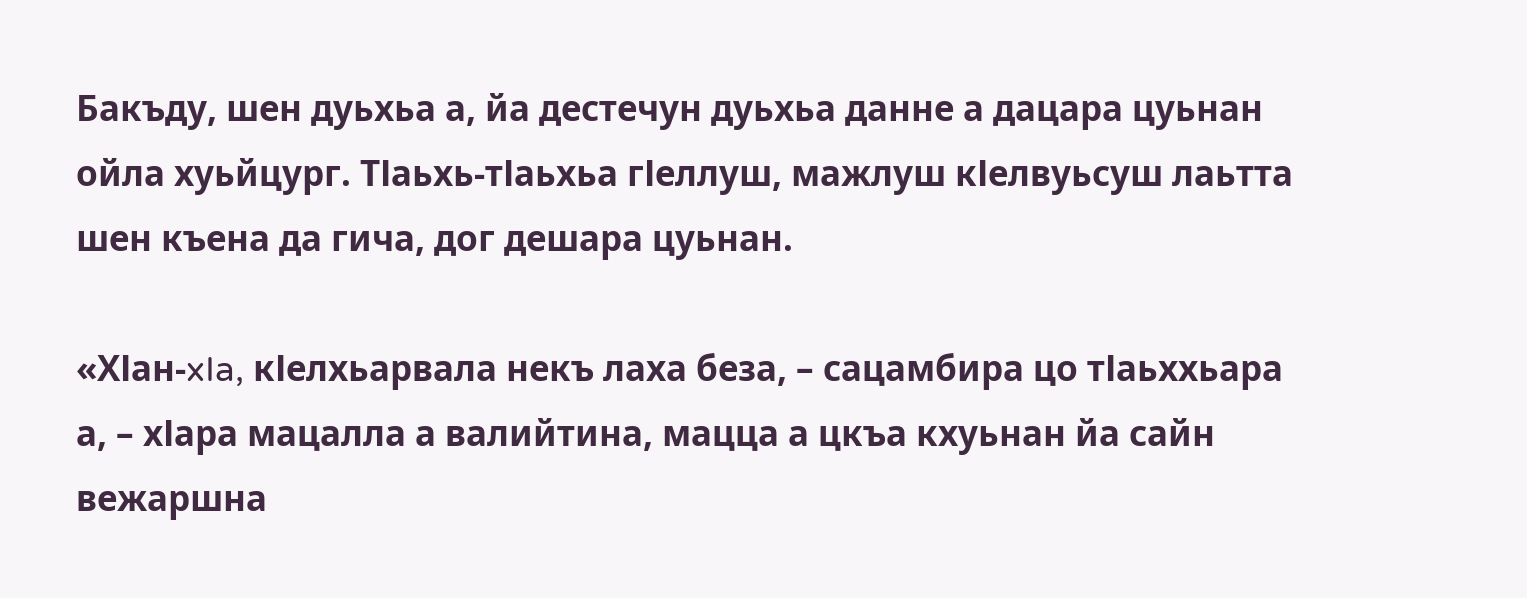Бакъду, шен дуьхьа а, йа дестечун дуьхьа данне а дацара цуьнан ойла хуьйцург. ТІаьхь-тІаьхьа гІеллуш, мажлуш кІелвуьсуш лаьтта шен къена да гича, дог дешара цуьнан.

«ХІан-xIa, кІелхьарвала некъ лаха беза, – сацамбира цо тІаьххьара а, – хІара мацалла а валийтина, мацца а цкъа кхуьнан йа сайн вежаршна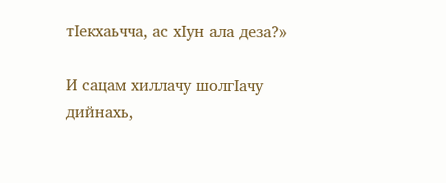тІекхаьчча, ас хІун ала деза?»

И сацам хиллачу шолгІачу дийнахь,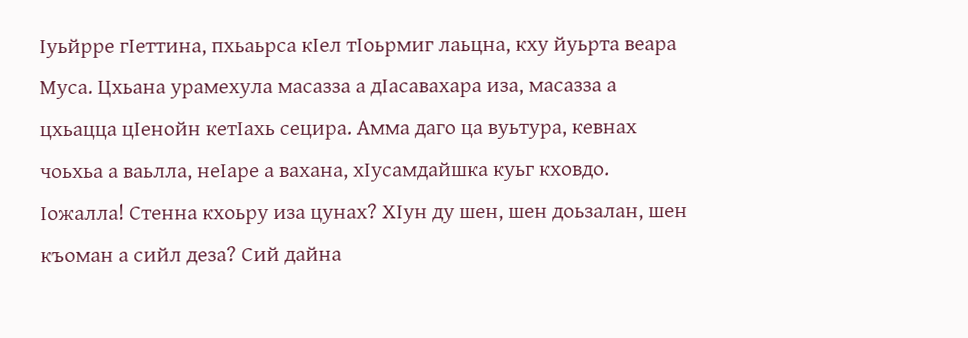Іуьйрре гІеттина, пхьаьрса кІел тІоьрмиг лаьцна, кху йуьрта веара Муса. Цхьана урамехула масазза а дІасавахара иза, масазза а цхьацца цІенойн кетІахь сецира. Амма даго ца вуьтура, кевнах чоьхьа а ваьлла, неІаре а вахана, хІусамдайшка куьг кховдо. Іожалла! Стенна кхоьру иза цунах? ХІун ду шен, шен доьзалан, шен къоман а сийл деза? Сий дайна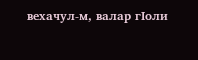вехачул-м, валар гІоли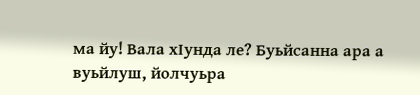ма йу! Вала хІунда ле? Буьйсанна ара а вуьйлуш, йолчуьра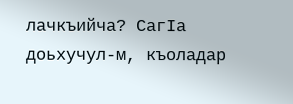лачкъийча? СагІа доьхучул-м, къоладар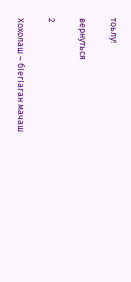тоьлу!

вернуться

2

Хохолаш – бIегIаган мачаш